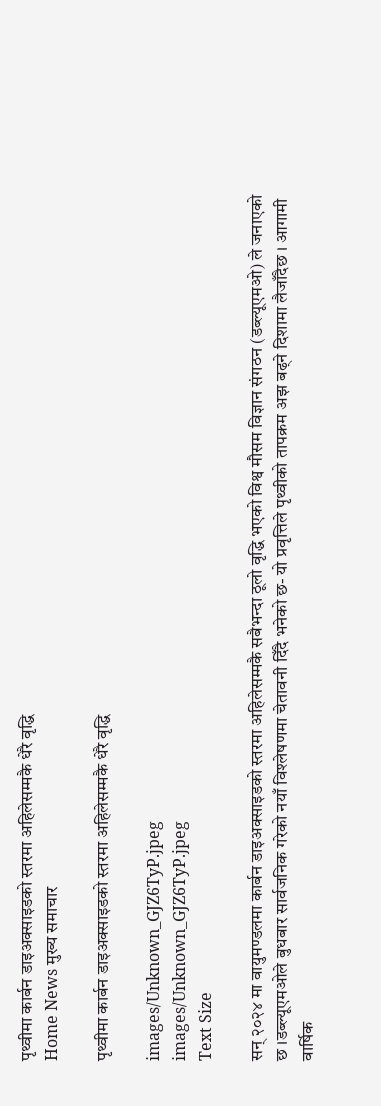पृथ्वीमा कार्बन डाइअक्साइडको स्तरमा अहिलेसम्मकै धेरै वृद्धि
Home News मुख्य समाचार

पृथ्वीमा कार्बन डाइअक्साइडको स्तरमा अहिलेसम्मकै धेरै वृद्धि

images/Unknown_GJZ6TyP.jpeg
images/Unknown_GJZ6TyP.jpeg
Text Size

सन् २०२४ मा वायुमण्डलमा कार्बन डाइअक्साइडको स्तरमा अहिलेसम्मकै सबैभन्दा ठूलो वृद्धि भएको विश्व मौसम विज्ञान संगठन (डब्ल्यूएमओ) ले जनाएको छ ।डब्ल्यूएमओले बुधबार सार्वजनिक गरेको नयाँ विश्लेषणमा चेतावनी दिँदै भनेको छ- यो प्रवृत्तिले पृथ्वीको तापक्रम अझ बढ्ने दिशामा लैजाँदैछ । आगामी वार्षिक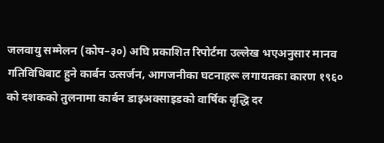जलवायु सम्मेलन (कोप–३०) अघि प्रकाशित रिपोर्टमा उल्लेख भएअनुसार मानव गतिविधिबाट हुने कार्बन उत्सर्जन, आगजनीका घटनाहरू लगायतका कारण १९६० को दशकको तुलनामा कार्बन डाइअक्साइडको वार्षिक वृद्धि दर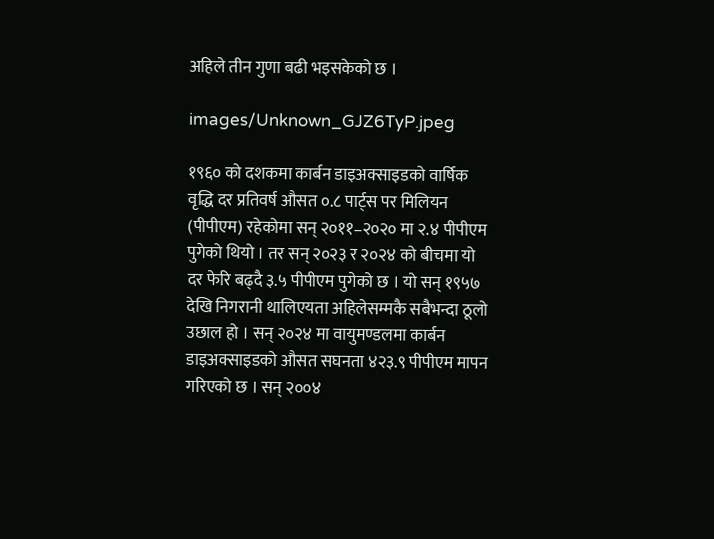अहिले तीन गुणा बढी भइसकेको छ ।

images/Unknown_GJZ6TyP.jpeg

१९६० को दशकमा कार्बन डाइअक्साइडको वार्षिक वृद्धि दर प्रतिवर्ष औसत ०.८ पार्ट्स पर मिलियन (पीपीएम) रहेकोमा सन् २०११–२०२० मा २.४ पीपीएम पुगेको थियो । तर सन् २०२३ र २०२४ को बीचमा यो दर फेरि बढ्दै ३.५ पीपीएम पुगेको छ । यो सन् १९५७ देखि निगरानी थालिएयता अहिलेसम्मकै सबैभन्दा ठूलो उछाल हो । सन् २०२४ मा वायुमण्डलमा कार्बन डाइअक्साइडको औसत सघनता ४२३.९ पीपीएम मापन गरिएको छ । सन् २००४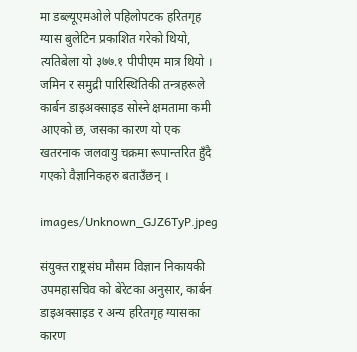मा डब्ल्यूएमओले पहिलोपटक हरितगृह ग्यास बुलेटिन प्रकाशित गरेको थियो, त्यतिबेला यो ३७७.१ पीपीएम मात्र थियो । जमिन र समुद्री पारिस्थितिकी तन्त्रहरूले कार्बन डाइअक्साइड सोस्ने क्षमतामा कमी आएको छ, जसका कारण यो एक खतरनाक जलवायु चक्रमा रूपान्तरित हुँदै गएको वैज्ञानिकहरु बताउँछन् ।

images/Unknown_GJZ6TyP.jpeg

संयुक्त राष्ट्रसंघ मौसम विज्ञान निकायकी उपमहासचिव को बेरेटका अनुसार, कार्बन डाइअक्साइड र अन्य हरितगृह ग्यासका कारण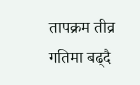तापक्रम तीव्र गतिमा बढ्दै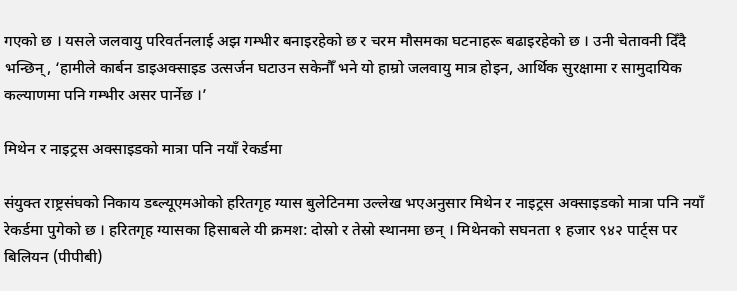गएको छ । यसले जलवायु परिवर्तनलाई अझ गम्भीर बनाइरहेको छ र चरम मौसमका घटनाहरू बढाइरहेको छ । उनी चेतावनी दिँदै भन्छिन्, ‘हामीले कार्बन डाइअक्साइड उत्सर्जन घटाउन सकेनौँ भने यो हाम्रो जलवायु मात्र होइन, आर्थिक सुरक्षामा र सामुदायिक कल्याणमा पनि गम्भीर असर पार्नेछ ।’

मिथेन र नाइट्रस अक्साइडको मात्रा पनि नयाँ रेकर्डमा

संयुक्त राष्ट्रसंघको निकाय डब्ल्यूएमओको हरितगृह ग्यास बुलेटिनमा उल्लेख भएअनुसार मिथेन र नाइट्रस अक्साइडको मात्रा पनि नयाँ रेकर्डमा पुगेको छ । हरितगृह ग्यासका हिसाबले यी क्रमश: दोस्रो र तेस्रो स्थानमा छन् । मिथेनको सघनता १ हजार ९४२ पार्ट्स पर बिलियन (पीपीबी)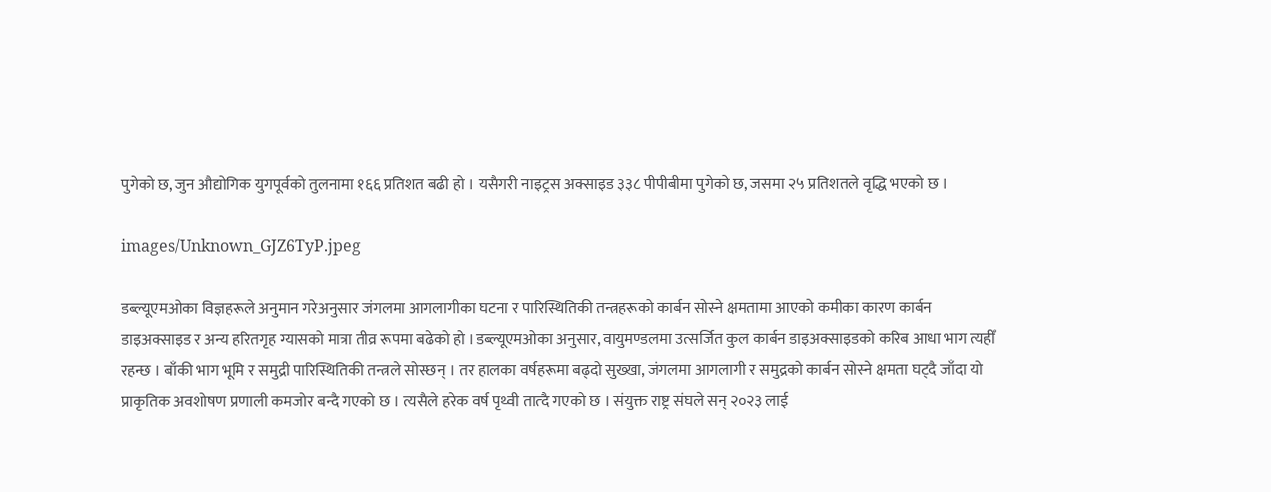पुगेको छ, जुन औद्योगिक युगपूर्वको तुलनामा १६६ प्रतिशत बढी हो । यसैगरी नाइट्रस अक्साइड ३३८ पीपीबीमा पुगेको छ, जसमा २५ प्रतिशतले वृद्धि भएको छ ।

images/Unknown_GJZ6TyP.jpeg

डब्ल्यूएमओका विज्ञहरूले अनुमान गरेअनुसार जंगलमा आगलागीका घटना र पारिस्थितिकी तन्त्रहरूको कार्बन सोस्ने क्षमतामा आएको कमीका कारण कार्बन डाइअक्साइड र अन्य हरितगृह ग्यासको मात्रा तीव्र रूपमा बढेको हो ।डब्ल्यूएमओका अनुसार, वायुमण्डलमा उत्सर्जित कुल कार्बन डाइअक्साइडको करिब आधा भाग त्यहीँ रहन्छ । बाँकी भाग भूमि र समुद्री पारिस्थितिकी तन्त्रले सोस्छन् । तर हालका वर्षहरूमा बढ्दो सुख्खा, जंगलमा आगलागी र समुद्रको कार्बन सोस्ने क्षमता घट्दै जाँदा यो प्राकृतिक अवशोषण प्रणाली कमजोर बन्दै गएको छ । त्यसैले हरेक वर्ष पृथ्वी तात्दै गएको छ । संयुक्त राष्ट्र संघले सन् २०२३ लाई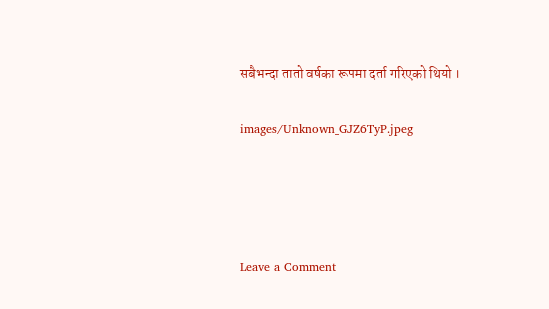सबैभन्दा तातो वर्षका रूपमा दर्ता गरिएको थियो ।

images/Unknown_GJZ6TyP.jpeg




Leave a Comment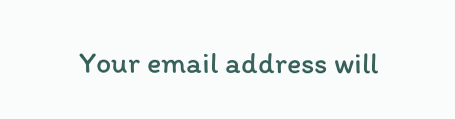Your email address will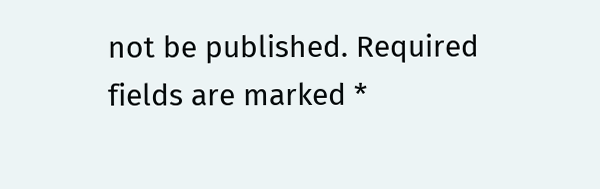not be published. Required fields are marked *